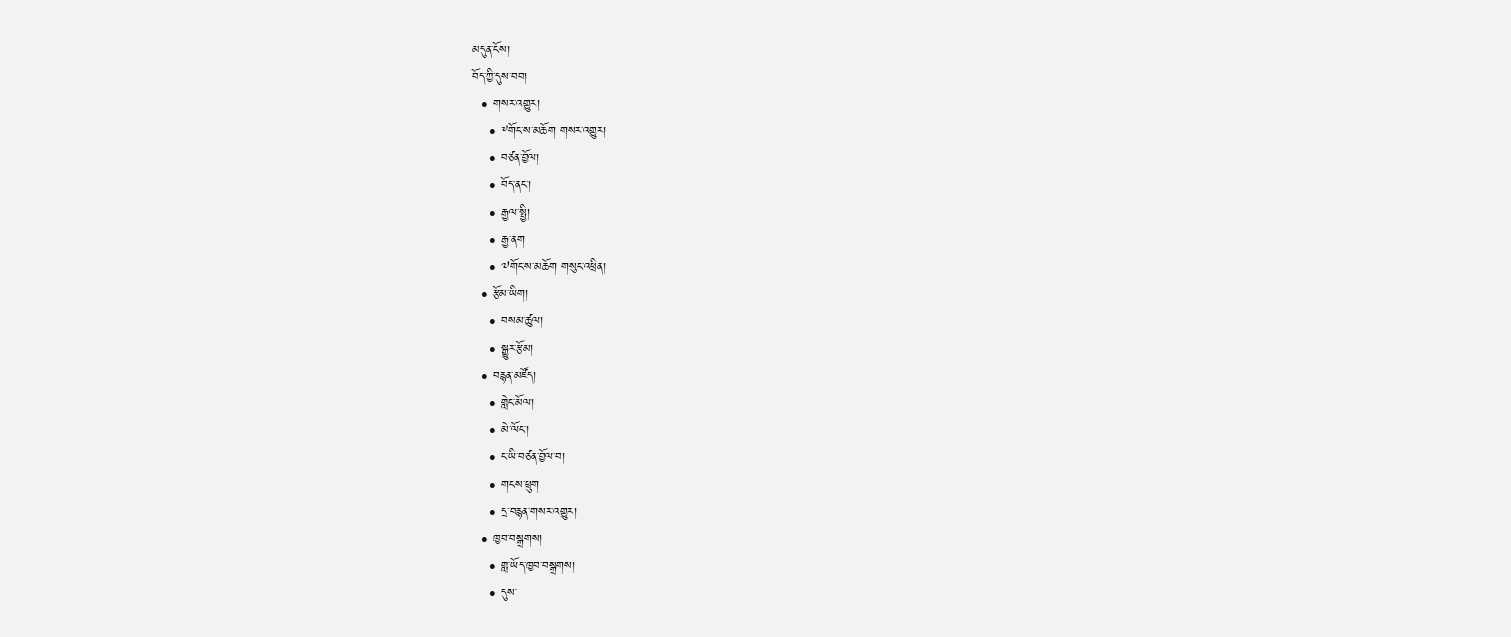མདུན་ངོས།
བོད་ཀྱི་དུས་བབ།
  • གསར་འགྱུར།
    • ༸གོང་ས་མཆོག གསར་འགྱུར།
    • བཙན་བྱོལ།
    • བོད་ནང་།
    • རྒྱལ་སྤྱི།
    • རྒྱ་ནག
    • ༧གོང་ས་མཆོག གསུང་འཕྲིན།
  • རྩོམ་ཡིག།
    • བསམ་ཚུལ།
    • སྒྱུར་རྩོམ།
  • བརྙན་མཛོད།
    • གླེང་མོལ།
    • མེ་ལོང་།
    • ང་ཡི་བཙན་བྱོལ་བ།
    • གངས་ཕྲུག
    • དྲ་བརྙན་གསར་འགྱུར།
  • ཁྱབ་བསྒྲགས།
    • གླ་ཡོད་ཁྱབ་བསྒྲགས།
    • དུས་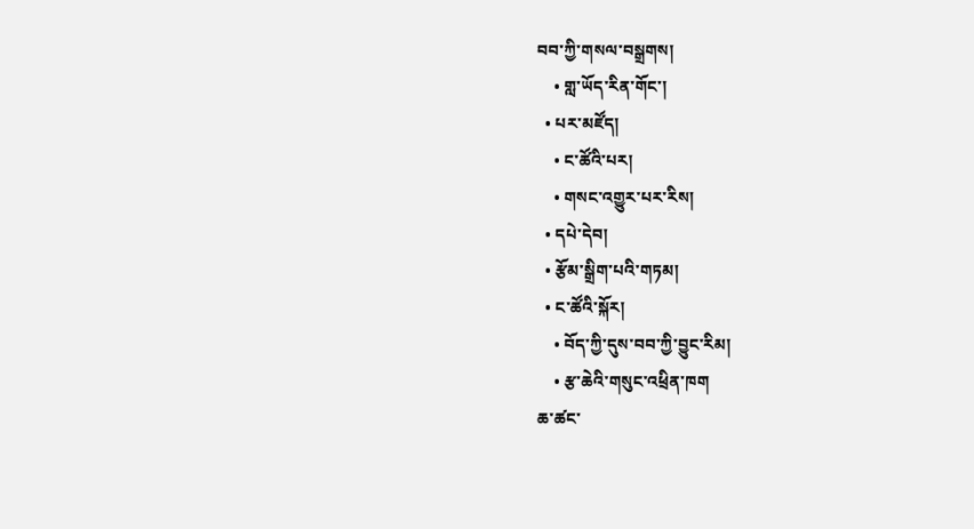བབ་ཀྱི་གསལ་བསྒྲགས།
    • གླ་ཡོད་རིན་གོང་།
  • པར་མཛོད།
    • ང་ཚོའི་པར།
    • གསང་འགྱུར་པར་རིས།
  • དཔེ་དེབ།
  • རྩོམ་སྒྲིག་པའི་གཏམ།
  • ང་ཚོའི་སྐོར།
    • བོད་ཀྱི་དུས་བབ་ཀྱི་བྱུང་རིམ།
    • རྩ་ཆེའི་གསུང་འཕྲིན་ཁག
ཆ་ཚང་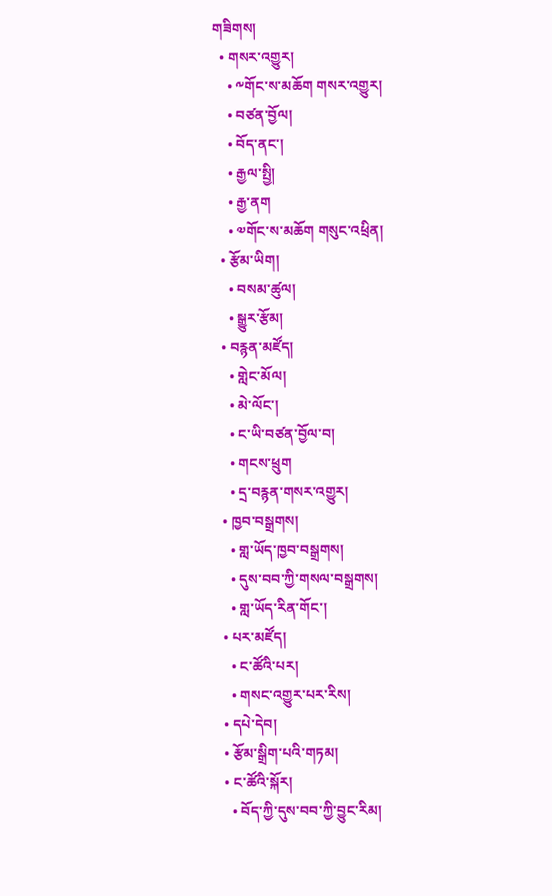གཟིགས།
  • གསར་འགྱུར།
    • ༸གོང་ས་མཆོག གསར་འགྱུར།
    • བཙན་བྱོལ།
    • བོད་ནང་།
    • རྒྱལ་སྤྱི།
    • རྒྱ་ནག
    • ༧གོང་ས་མཆོག གསུང་འཕྲིན།
  • རྩོམ་ཡིག།
    • བསམ་ཚུལ།
    • སྒྱུར་རྩོམ།
  • བརྙན་མཛོད།
    • གླེང་མོལ།
    • མེ་ལོང་།
    • ང་ཡི་བཙན་བྱོལ་བ།
    • གངས་ཕྲུག
    • དྲ་བརྙན་གསར་འགྱུར།
  • ཁྱབ་བསྒྲགས།
    • གླ་ཡོད་ཁྱབ་བསྒྲགས།
    • དུས་བབ་ཀྱི་གསལ་བསྒྲགས།
    • གླ་ཡོད་རིན་གོང་།
  • པར་མཛོད།
    • ང་ཚོའི་པར།
    • གསང་འགྱུར་པར་རིས།
  • དཔེ་དེབ།
  • རྩོམ་སྒྲིག་པའི་གཏམ།
  • ང་ཚོའི་སྐོར།
    • བོད་ཀྱི་དུས་བབ་ཀྱི་བྱུང་རིམ།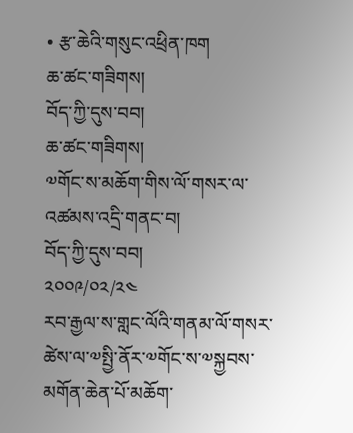• རྩ་ཆེའི་གསུང་འཕྲིན་ཁག
ཆ་ཚང་གཟིགས།
བོད་ཀྱི་དུས་བབ།
ཆ་ཚང་གཟིགས།
༧གོང་ས་མཆོག་གིས་ལོ་གསར་ལ་འཚམས་འདྲི་གནང་བ།
བོད་ཀྱི་དུས་བབ།
༢༠༠༩/༠༢/༢༤
རབ་རྒྱལ་ས་གླང་ལོའི་གནམ་ལོ་གསར་ཚེས་ལ་༧སྤྱི་ནོར་༧གོང་ས་༧སྐྱབས་མགོན་ཆེན་པོ་མཆོག་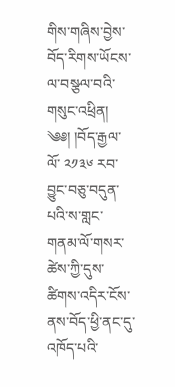གིས་གཞིས་བྱེས་བོད་རིགས་ཡོངས་ལ་བསྩལ་བའི་གསུང་འཕྲིན།
༄༅། །བོད་རྒྱལ་ལོ་ ༢༡༣༦ རབ་བྱུང་བཅུ་བདུན་པའི་ས་གླང་གནམ་ལོ་གསར་ཚེས་ཀྱི་དུས་ཚིགས་འདིར་ངོས་ནས་བོད་ཕྱི་ནང་དུ་འཁོད་པའི་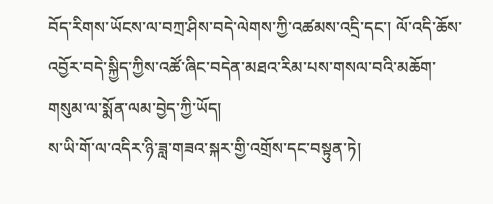བོད་རིགས་ཡོངས་ལ་བཀྲ་ཤིས་བདེ་ལེགས་ཀྱི་འཚམས་འདྲི་དང་། ལོ་འདི་ཆོས་འབྱོར་བདེ་སྐྱིད་ཀྱིས་འཚོ་ཞིང་བདེན་མཐའ་རིམ་པས་གསལ་བའི་མཆོག་གསུམ་ལ་སྨོན་ལམ་བྱེད་ཀྱི་ཡོད།
ས་ཡི་གོ་ལ་འདིར་ཉི་ཟླ་གཟའ་སྐར་གྱི་འགྲོས་དང་བསྟུན་ཏེ།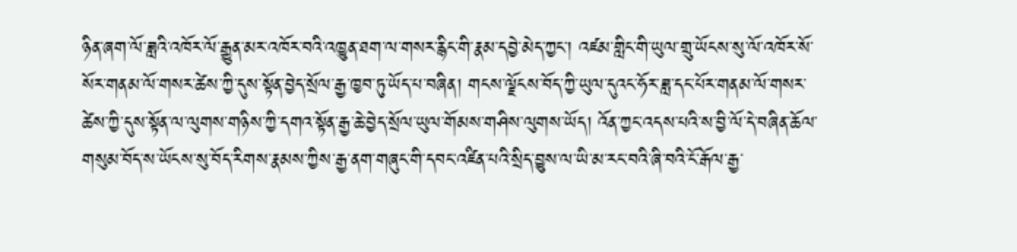ཉིན་ཞག་ལོ་ཟླའི་འཁོར་ལོ་རྒྱུན་མར་འཁོར་བའི་འཁྱུན་ཐག་ལ་གསར་རྙིང་གི་རྣམ་དབྱེ་མེད་ཀྱང་། འཛམ་གླིང་གི་ཡུལ་གྲུ་ཡོངས་སུ་ལོ་འཁོར་སོ་སོར་གནམ་ལོ་གསར་ཚེས་ཀྱི་དུས་སྟོན་བྱེད་སྲོལ་རྒྱ་ཁྱབ་ཏུ་ཡོད་པ་བཞིན། གངས་ལྗོངས་བོད་ཀྱི་ཡུལ་དུའང་ཧོར་ཟླ་དང་པོར་གནམ་ལོ་གསར་ཚེས་ཀྱི་དུས་སྟོན་ལ་ལུགས་གཉིས་ཀྱི་དགའ་སྟོན་རྒྱ་ཆེ་བྱེད་སྲོལ་ཡུལ་གོམས་གཤིས་ལུགས་ཡོད། འོན་ཀྱང་འདས་པའི་ས་བྱི་ལོ་དེ་བཞིན་ཆོལ་གསུམ་བོད་ས་ཡོངས་སུ་བོད་རིགས་རྣམས་ཀྱིས་རྒྱ་ནག་གཞུང་གི་དབང་འཛིན་པའི་སྲིད་བྱུས་ལ་ཡི་མ་རང་བའི་ཞི་བའི་ངོ་རྒོལ་རྒྱ་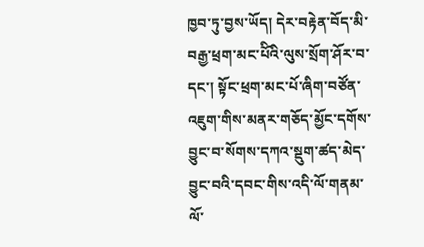ཁྱབ་ཏུ་བྱས་ཡོད། དེར་བརྟེན་བོད་མི་བརྒྱ་ཕྲག་མང་པོིའི་ལུས་སྲོག་ཤོར་བ་དང་། སྟོང་ཕྲག་མང་པོ་ཞིག་བཙོན་འཇུག་གིས་མནར་གཅོད་མྱོང་དགོས་བྱུང་བ་སོགས་དཀའ་སྡུག་ཚད་མེད་བྱུང་བའི་དབང་གིས་འདི་ལོ་གནམ་ལོ་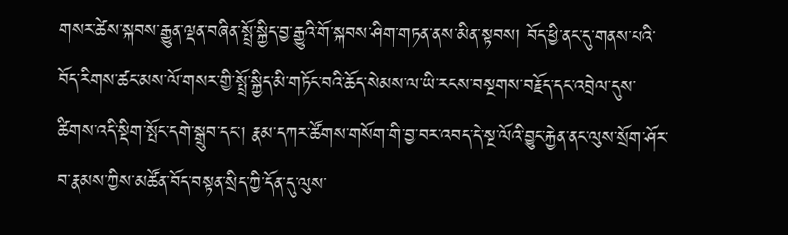གསར་ཚེས་སྐབས་རྒྱུན་ལྡན་བཞིན་སྤྲོ་སྐྱིད་བྱ་རྒྱུའི་གོ་སྐབས་ཤིག་གཏན་ནས་མིན་སྟབས། བོད་ཕྱི་ནང་དུ་གནས་པའི་བོད་རིགས་ཚང་མས་ལོ་གསར་གྱི་སྤྲོ་སྐྱིད་མི་གཏོང་བའི་ཆོད་སེམས་ལ་ཡི་རངས་བསྔགས་བརྗོད་དང་འབྲེལ་དུས་ཚིགས་འདི་སྡིག་སྤོང་དགེ་སྒྲུབ་དང་། རྣམ་དཀར་ཚོགས་གསོག་གི་བྱ་བར་འབད་དེ་སྔ་ལོའི་བྱུང་རྐྱེན་ནང་ལུས་སྲོག་ཤོར་བ་རྣམས་ཀྱིས་མཚོན་བོད་བསྟན་སྲིད་ཀྱི་དོན་དུ་ལུས་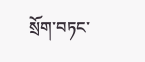སྲོག་བཏང་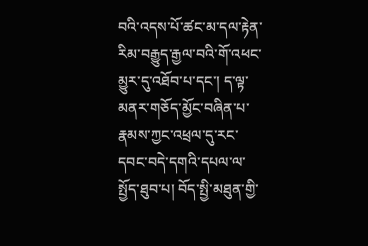བའི་འདས་པོ་ཚང་མ་དལ་རྟེན་རིམ་བརྒྱུད་རྒྱལ་བའི་གོ་འཕང་མྱུར་དུ་འཐོབ་པ་དང་། ད་ལྟ་མནར་གཅོད་མྱོང་བཞིན་པ་རྣམས་ཀྱང་འཕྲལ་དུ་རང་དབང་བདེ་དགའི་དཔལ་ལ་སྤྱོད་ཐུབ་པ། བོད་སྤྱི་མཐུན་གྱི་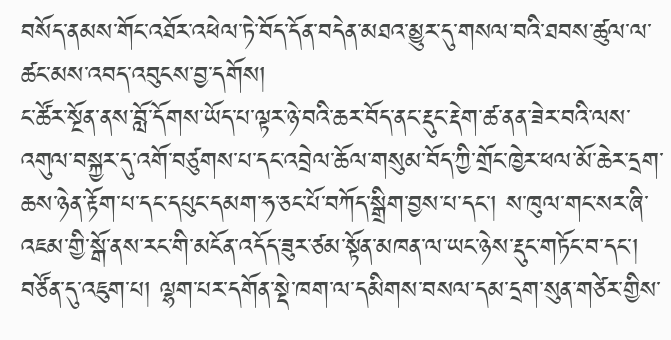བསོད་ནམས་གོང་འཐོར་འཕེལ་ཏེ་བོད་དོན་བདེན་མཐའ་མྱུར་དུ་གསལ་བའི་ཐབས་ཚུལ་ལ་ཚང་མས་འབད་འབུངས་བྱ་དགོས།
ང་ཚོར་སྔོན་ནས་བློ་དོགས་ཡོད་པ་ལྟར་ཉེ་བའི་ཆར་བོད་ནང་རྡུང་རྡེག་ཚ་ནན་ཟེར་བའི་ལས་འགུལ་བསྐྱར་དུ་འགོ་བཙུགས་པ་དང་འབྲེལ་ཆོལ་གསུམ་བོད་ཀྱི་གྲོང་ཁྱེར་ཕལ་མོ་ཆེར་དྲག་ཆས་ཉེན་རྟོག་པ་དང་དཔུང་དམག་ཧ་ཅང་པོ་བཀོད་སྒྲིག་བྱས་པ་དང་། ས་ཁུལ་གང་སར་ཞི་འཇམ་གྱི་སྒོ་ནས་རང་གི་མངོན་འདོད་ཟུར་ཙམ་སྟོན་མཁན་ལ་ཡང་ཉེས་རྡུང་གཏོང་བ་དང་། བཙོན་དུ་འཇུག་པ། ལྷག་པར་དགོན་སྡེ་ཁག་ལ་དམིགས་བསལ་དམ་དྲག་སུན་གཙེར་གྱིས་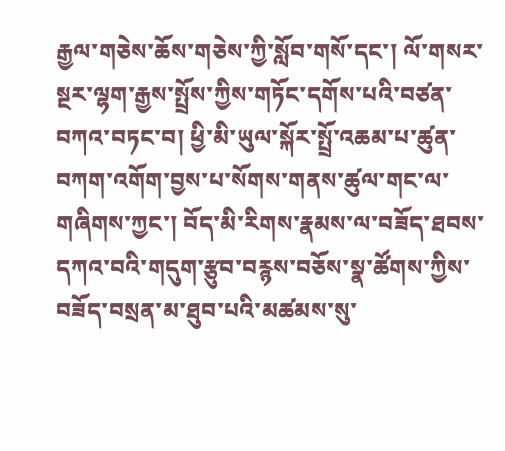རྒྱལ་གཅེས་ཆོས་གཅེས་ཀྱི་སློབ་གསོ་དང་། ལོ་གསར་སྔར་ལྷག་རྒྱས་སྤྲོས་ཀྱིས་གཏོང་དགོས་པའི་བཙན་བཀའ་བཏང་བ། ཕྱི་མི་ཡུལ་སྐོར་སྤྲོ་འཆམ་པ་ཚུན་བཀག་འགོག་བྱས་པ་སོགས་གནས་ཚུལ་གང་ལ་གཞིགས་ཀྱང་། བོད་མི་རིགས་རྣམས་ལ་བཟོད་ཐབས་དཀའ་བའི་གདུག་རྩུབ་བརྙས་བཅོས་སྣ་ཚོགས་ཀྱིས་བཟོད་བསྲན་མ་ཐུབ་པའི་མཚམས་སུ་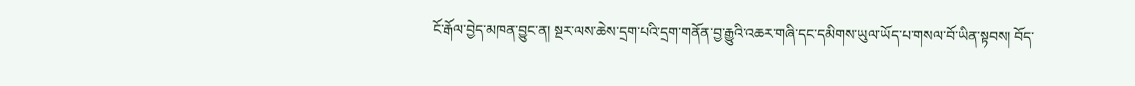ངོ་རྒོལ་བྱེད་མཁན་བྱུང་ན། སྔར་ལས་ཆེས་དྲག་པའི་དྲག་གནོན་བྱ་རྒྱུའི་འཆར་གཞི་དང་དམིགས་ཡུལ་ཡོད་པ་གསལ་བོ་ཡིན་སྟབས། བོད་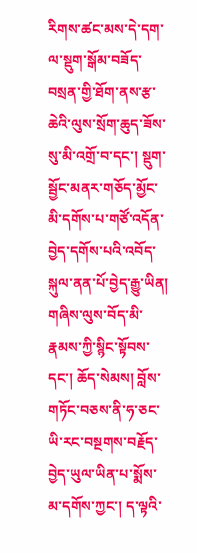རིགས་ཚང་མས་དེ་དག་ལ་སྡུག་སྒོམ་བཟོད་བསྲན་གྱི་ཐོག་ནས་རྩ་ཆེའི་ལུས་སྲོག་ཆུད་ཟོས་སུ་མི་འགྲོ་བ་དང་། སྡུག་སྦྱོང་མནར་གཅོད་མྱོང་མི་དགོས་པ་གཙོ་འདོན་བྱེད་དགོས་པའི་འབོད་སྐུལ་ནན་པོ་བྱེད་རྒྱུ་ཡིན། གཞིས་ལུས་བོད་མི་རྣམས་ཀྱི་སྙིང་སྟོབས་དང་། ཆོད་སེམས། བློས་གཏོང་བཅས་ནི་ཧ་ཅང་ཡི་རང་བསྔགས་བརྗོད་བྱེད་ཡུལ་ཡིན་པ་སྨོས་མ་དགོས་ཀྱང་། ད་ལྟའི་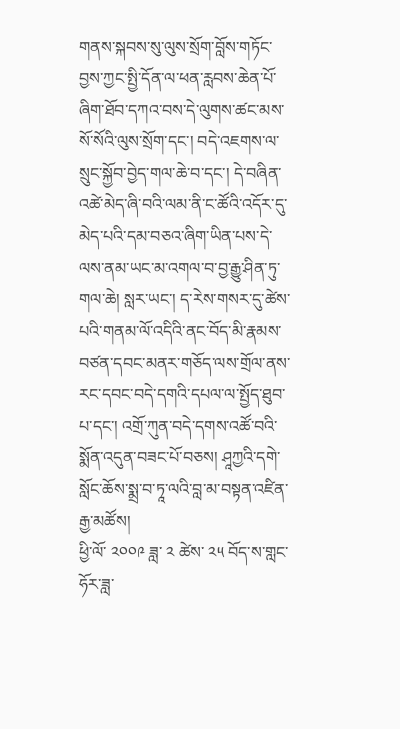གནས་སྐབས་སུ་ལུས་སྲོག་བློས་གཏོང་བྱས་ཀྱང་སྤྱི་དོན་ལ་ཕན་རླབས་ཆེན་པོ་ཞིག་ཐོབ་དཀའ་བས་དེ་ལུགས་ཚང་མས་སོ་སོའི་ལུས་སྲོག་དང་། བདེ་འཇགས་ལ་སྲུང་སྐྱོབ་བྱེད་གལ་ཆེ་བ་དང་། དེ་བཞིན་འཚེ་མེད་ཞི་བའི་ལམ་ནི་ང་ཚོའི་འདོར་དུ་མེད་པའི་དམ་བཅའ་ཞིག་ཡིན་པས་དེ་ལས་ནམ་ཡང་མ་འགལ་བ་བྱ་རྒྱུ་ཤིན་ཏུ་གལ་ཆེ། སླར་ཡང་། ད་རེས་གསར་དུ་ཚེས་པའི་གནམ་ལོ་འདིའི་ནང་བོད་མི་རྣམས་བཙན་དབང་མནར་གཅོད་ལས་གྲོལ་ནས་རང་དབང་བདེ་དགའི་དཔལ་ལ་སྤྱོད་ཐུབ་པ་དང་། འགྲོ་ཀུན་བདེ་དགས་འཚོ་བའི་སྨོན་འདུན་བཟང་པོ་བཅས། ཤཱཀྱའི་དགེ་སློང་ཆོས་སྨྲ་བ་ཏཱ་ལའི་བླ་མ་བསྟན་འཛིན་རྒྱ་མཚོས།
ཕྱི་ལོ་ ༢༠༠༩ ཟླ་ ༢ ཚེས་ ༢༥ བོད་ས་གླང་ཧོར་ཟླ་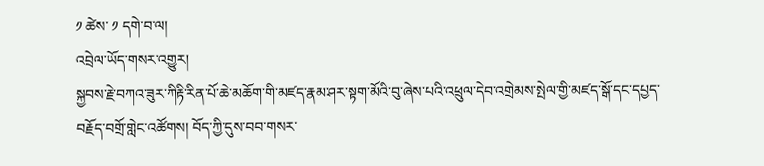༡ ཚེས་ ༡ དགེ་བ་ལ།
འབྲེལ་ཡོད་གསར་འགྱུར།
སྐྱབས་རྗེ་བཀའ་ཟུར་ཀིརྟི་རིན་པོ་ཆེ་མཆོག་གི་མཛད་རྣམ་ཤར་སྟག་མོའི་བུ་ཞེས་པའི་འཕྲུལ་དེབ་འགྲེམས་སྤེལ་གྱི་མཛད་སྒོ་དང་དཔྱད་བརྗོད་བགྲོ་གླེང་འཚོགས། བོད་ཀྱི་དུས་བབ་གསར་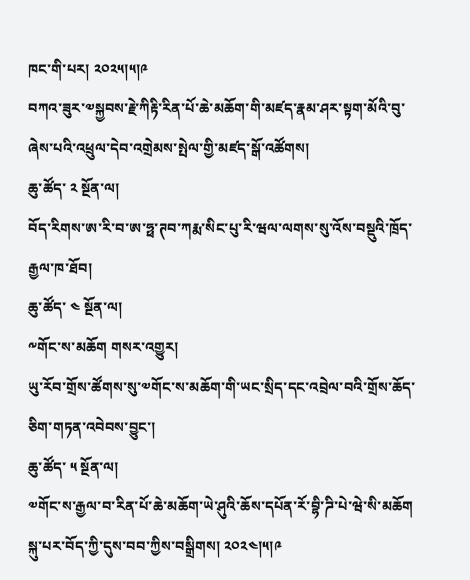ཁང་གི་པར། ༢༠༢༥།༥།༩
བཀའ་ཟུར་༧སྐྱབས་རྗེ་ཀིརྟི་རིན་པོ་ཆེ་མཆོག་གི་མཛད་རྣམ་ཤར་སྟག་མོའི་བུ་ཞེས་པའི་འཕྲུལ་དེབ་འགྲེམས་སྤེལ་གྱི་མཛད་སྒོ་འཚོགས།
ཆུ་ཚོད་ ༢ སྔོན་ལ།
བོད་རིགས་ཨ་རི་བ་ཨ་ཧྥ་ཊབ་ཀརྨ་སིང་པུ་རི་ཝལ་ལགས་སུ་འོས་བསྡུའི་ཁྲོད་རྒྱལ་ཁ་ཐོབ།
ཆུ་ཚོད་ ༤ སྔོན་ལ།
༸གོང་ས་མཆོག གསར་འགྱུར།
ཡུ་རོབ་གྲོས་ཚོགས་སུ་༧གོང་ས་མཆོག་གི་ཡང་སྲིད་དང་འབྲེལ་བའི་གྲོས་ཆོད་ཅིག་གཏན་འབེབས་བྱུང་།
ཆུ་ཚོད་ ༥ སྔོན་ལ།
༧གོང་ས་རྒྱལ་བ་རིན་པོ་ཆེ་མཆོག་ཡེ་ཤུའི་ཆོས་དཔོན་རོ་བྷི་ཌི་པེ་ཝེ་སི་མཆོག སྐུ་པར་བོད་ཀྱི་དུས་བབ་ཀྱིས་བསྒྲིགས། ༢༠༢༤།༥།༩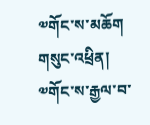༧གོང་ས་མཆོག གསུང་འཕྲིན།
༧གོང་ས་རྒྱལ་བ་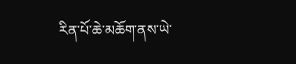རིན་པོ་ཆེ་མཆོག་ནས་ཡེ་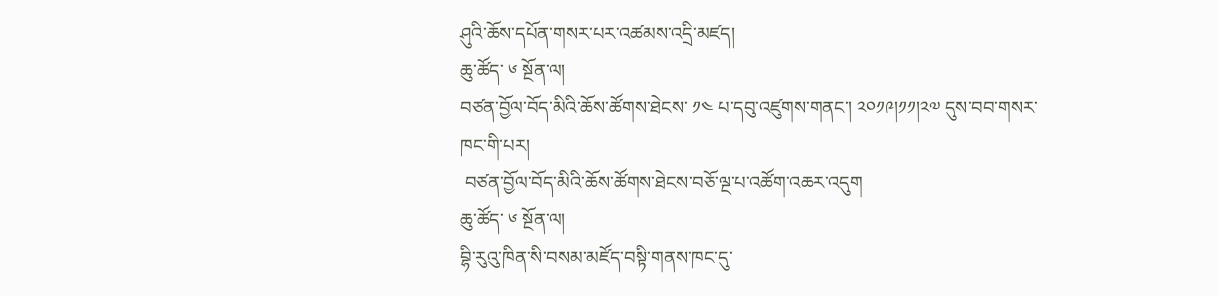ཤུའི་ཆོས་དཔོན་གསར་པར་འཚམས་འདྲི་མཛད།
ཆུ་ཚོད་ ༦ སྔོན་ལ།
བཙན་བྱོལ་བོད་མིའི་ཆོས་ཚོགས་ཐེངས་ ༡༤ པ་དབུ་འཛུགས་གནང་། ༢༠༡༩།༡༡།༢༧ དུས་བབ་གསར་ཁང་གི་པར།
 བཙན་བྱོལ་བོད་མིའི་ཆོས་ཚོགས་ཐེངས་བཅོ་ལྔ་པ་འཚོག་འཆར་འདུག
ཆུ་ཚོད་ ༦ སྔོན་ལ།
བྷི་རུའུ་ཁིན་སི་བསམ་མཛོད་བསྟི་གནས་ཁང་དུ་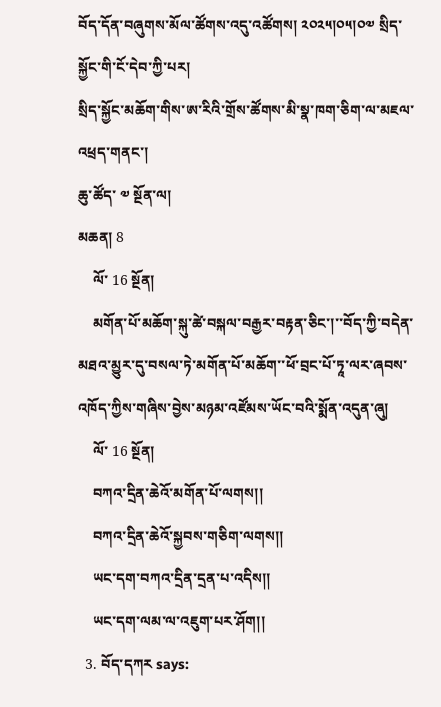བོད་དོན་བཞུགས་མོལ་ཚོགས་འདུ་འཚོགས། ༢༠༢༥།༠༥།༠༧ སྲིད་སྐྱོང་གི་ངོ་དེབ་ཀྱི་པར།
སྲིད་སྐྱོང་མཆོག་གིས་ཨ་རིའི་གྲོས་ཚོགས་མི་སྣ་ཁག་ཅིག་ལ་མཇལ་འཕྲད་གནང་།
ཆུ་ཚོད་ ༧ སྔོན་ལ།
མཆན། 8
    ལོ་ 16 སྔོན།
    མགོན་པོ་མཆོག་སྐུ་ཚེ་བསྐལ་བརྒྱར་བརྟན་ཅིང་།་་བོད་ཀྱི་བདེན་མཐའ་མྱུར་དུ་བསལ་ཏེ་མགོན་པོ་མཆོག་་ཕོ་བྲང་པོ་ཏཱ་ལར་ཞབས་འཁོད་ཀྱིས་གཞིས་བྱེས་མཉམ་འཛོམས་ཡོང་བའི་སྨོན་འདུན་ཞུ།
    ལོ་ 16 སྔོན།
    བཀའ་དྲིན་ཆེའོ་མགོན་པོ་ལགས།།
    བཀའ་དྲིན་ཆེའོ་སྐྱབས་གཅིག་ལགས།།
    ཡང་དག་བཀའ་དྲིན་དྲན་པ་འདིས།།
    ཡང་དག་ལམ་ལ་འཇུག་པར་ཤོག།།
  3. བོད་དཀར says: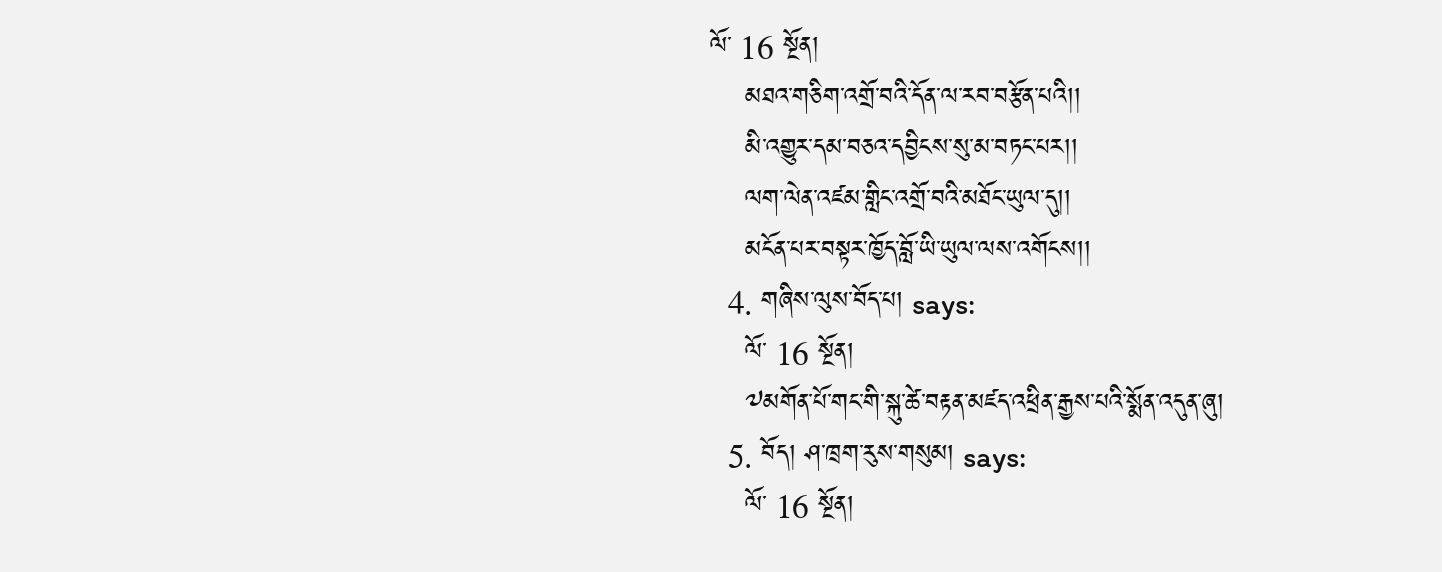ལོ་ 16 སྔོན།
    མཐའ་གཅིག་འགྲོ་བའི་དོན་ལ་རབ་བརྩོན་པའི།།
    མི་འགྱུར་དམ་བཅའ་དབྱིངས་སུ་མ་བཏང་པར།།
    ལག་ལེན་འཛམ་གླིང་འགྲོ་བའི་མཐོང་ཡུལ་དུ།།
    མངོན་པར་བསྟར་ཁྱོད་བློ་ཡི་ཡུལ་ལས་འགོངས།།
  4. གཞིས་ལུས་བོད་པ། says:
    ལོ་ 16 སྔོན།
    ༧མགོན་པོ་གང་གི་སྐུ་ཚེ་བརྟན་མཛད་འཕྲིན་རྒྱས་པའི་སྨོན་འདུན་ཞུ།
  5. བོད། ཤ་ཁྲག་རུས་གསུམ། says:
    ལོ་ 16 སྔོན།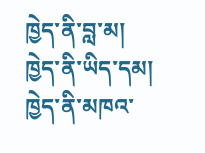ཁྱེད་ནི་བླ་མ། ཁྱེད་ནི་ཡིད་དམ། ཁྱེད་ནི་མཁའ་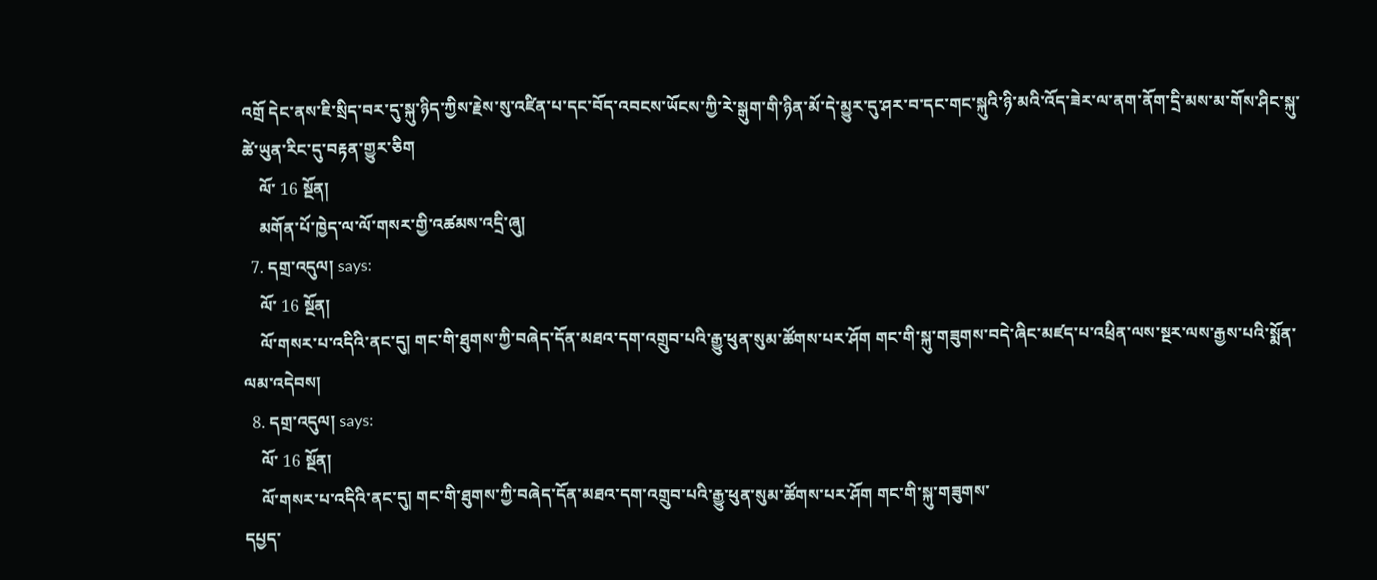འགྲོ དེང་ནས་ཇི་སྲིད་བར་དུ་སྐུ་ཉིད་ཀྱིས་རྗེས་སུ་འཛིན་པ་དང་བོད་འབངས་ཡོངས་ཀྱི་རེ་སྒུག་གི་ཉིན་མོ་དེ་མྱུར་དུ་ཤར་བ་དང་གང་སྐུའི་ཉི་མའི་འོད་ཟེར་ལ་ནག་ནོག་དྲི་མས་མ་གོས་ཤིང་སྐུ་ཚེ་ཡུན་རིང་དུ་བརྟན་གྱུར་ཅིག
    ལོ་ 16 སྔོན།
    མགོན་པོ་ཁྱེད་ལ་ལོ་གསར་གྱི་འཚམས་འདྲི་ཞུ།
  7. དགྲ་འདུལ། says:
    ལོ་ 16 སྔོན།
    ལོ་གསར་པ་འདིའི་ནང་དུ། གང་གི་ཐུགས་ཀྱི་བཞེད་དོན་མཐའ་དག་འགྲུབ་པའི་རྒྱུ་ཕུན་སུམ་ཚོགས་པར་ཤོག གང་གི་སྐུ་གཟུགས་བདེ་ཞིང་མཛད་པ་འཕྲིན་ལས་སྔར་ལས་རྒྱས་པའི་སྨོན་ལམ་འདེབས།
  8. དགྲ་འདུལ། says:
    ལོ་ 16 སྔོན།
    ལོ་གསར་པ་འདིའི་ནང་དུ། གང་གི་ཐུགས་ཀྱི་བཞེད་དོན་མཐའ་དག་འགྲུབ་པའི་རྒྱུ་ཕུན་སུམ་ཚོགས་པར་ཤོག གང་གི་སྐུ་གཟུགས་
དཔྱད་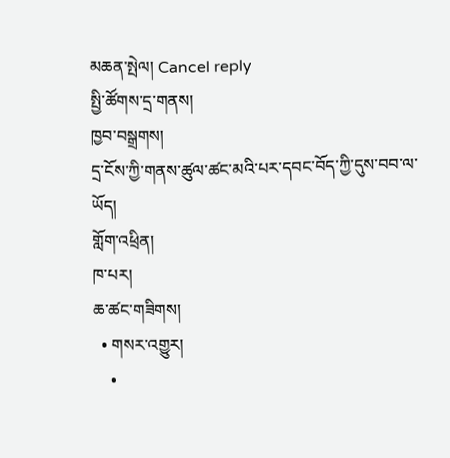མཆན་སྤེལ། Cancel reply
སྤྱི་ཚོགས་དྲ་གནས།
ཁྱབ་བསྒྲགས།
དྲ་ངོས་ཀྱི་གནས་ཚུལ་ཚང་མའི་པར་དབང་བོད་ཀྱི་དུས་བབ་ལ་ཡོད།
གློག་འཕྲིན།
ཁ་པར།
ཆ་ཚང་གཟིགས།
  • གསར་འགྱུར།
    •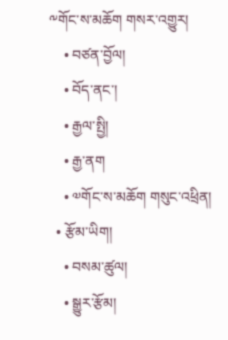༸གོང་ས་མཆོག གསར་འགྱུར།
    • བཙན་བྱོལ།
    • བོད་ནང་།
    • རྒྱལ་སྤྱི།
    • རྒྱ་ནག
    • ༧གོང་ས་མཆོག གསུང་འཕྲིན།
  • རྩོམ་ཡིག།
    • བསམ་ཚུལ།
    • སྒྱུར་རྩོམ།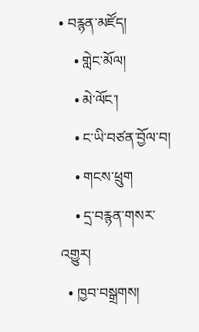• བརྙན་མཛོད།
    • གླེང་མོལ།
    • མེ་ལོང་།
    • ང་ཡི་བཙན་བྱོལ་བ།
    • གངས་ཕྲུག
    • དྲ་བརྙན་གསར་འགྱུར།
  • ཁྱབ་བསྒྲགས།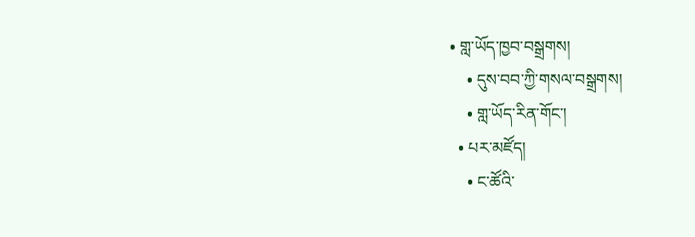• གླ་ཡོད་ཁྱབ་བསྒྲགས།
    • དུས་བབ་ཀྱི་གསལ་བསྒྲགས།
    • གླ་ཡོད་རིན་གོང་།
  • པར་མཛོད།
    • ང་ཚོའི་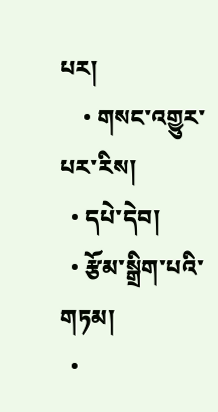པར།
    • གསང་འགྱུར་པར་རིས།
  • དཔེ་དེབ།
  • རྩོམ་སྒྲིག་པའི་གཏམ།
  •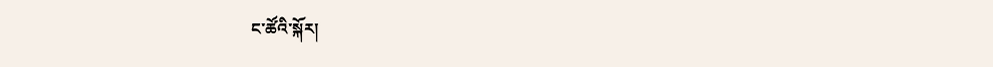ང་ཚོའི་སྐོར།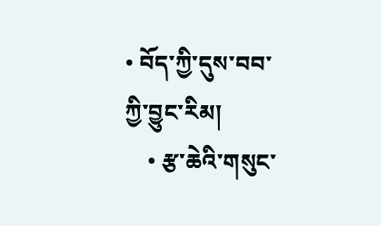• བོད་ཀྱི་དུས་བབ་ཀྱི་བྱུང་རིམ།
    • རྩ་ཆེའི་གསུང་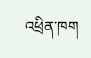འཕྲིན་ཁག